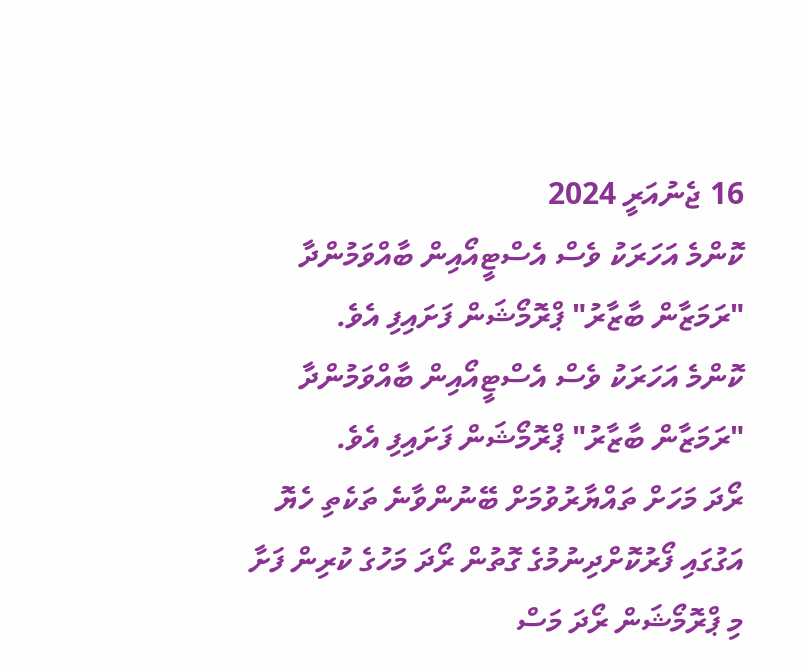16 ޖެނުއަރީ 2024
ކޮންމެ އަހަރަކު ވެސް އެސްޓީއޯއިން ބާއްވަމުންދާ "ރަމަޒާން ބާޒާރު" ޕްރޮމޯޝަން ފަށައިފި އެވެ.
ކޮންމެ އަހަރަކު ވެސް އެސްޓީއޯއިން ބާއްވަމުންދާ "ރަމަޒާން ބާޒާރު" ޕްރޮމޯޝަން ފަށައިފި އެވެ.
ރޯދަ މަހަށް ތައްޔާރުވުމަށް ބޭނުންވާނެ ތަކެތި ހެޔޮ އަގުގައި ފޯރުކޮށްދިނުމުގެ ގޮތުން ރޯދަ މަހުގެ ކުރިން ފަށާ މި ޕްރޮމޯޝަން ރޯދަ މަސް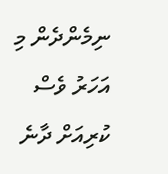ނިމެންދެން މި އަހަރު ވެސް ކުރިއަށް ދާނެ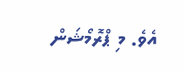އެވެ. މި ޕްރޮމޯޝަން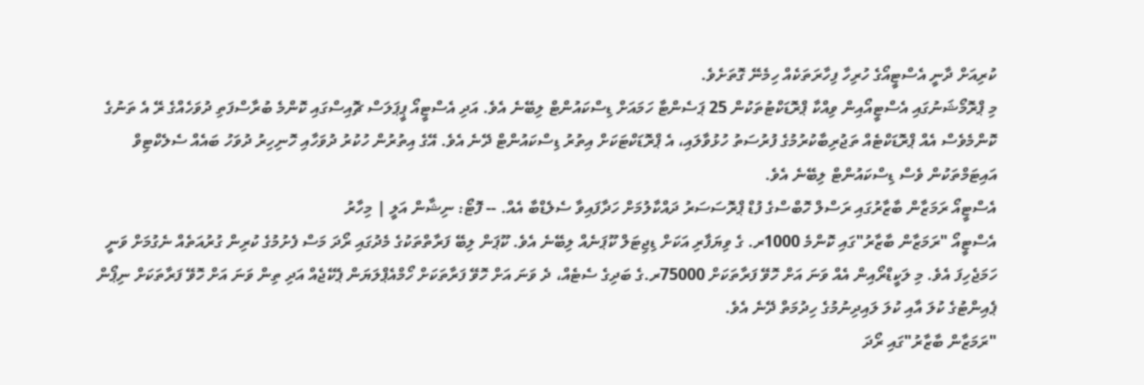ކުރިއަށް ދާނީ އެސްޓީއޯގެ ހުރިހާ ފިހާރަތަކެއް ހިމެނޭ ގޮތަށެވެ.
މި ޕްރޮމޯޝަނުގައި އެސްޓީއޯއިން ވިއްކާ ޕްރޮޑަކްޓުތަކުން 25 ޕަސެންޓާ ހަމައަށް ޑިސްކައުންޓް ލިބޭނެ އެވެ. އަދި އެސްޓީއޯ ޕީޕަލަސް ޗޮއިސްގައި ކޮންމެ ބުރާސްފަތި ދުވަހެއްގެ ރޭ އެ ތަނުގެ ކޮންމެވެސް އެއް ޕްރޮޑަކްޓެއް ތަޖުރިބާކުރުމުގެ ފުރުސަތު ހުޅުވާލައި، އެ ޕްރޮޑަކްޓަކަށް އިތުރު ޑިސްކައުންޓް ދޭނެ އެވެ. އޭގެ އިތުރުން ހުކުރު ދުވަހާއި ހޮނިހިރު ދުވަހު ބައެއް ސެލެކްޓިވް އައިޓަމްތަކުން ވެސް ޑިސްކައުންޓް ލިބޭނެ އެވެ.
އެސްޓީއޯ ރަމަޒާން ބާޒާރުގައި ރަސްލް ހޮބްސްގެ ފުޑް ޕްރޮސަސަރު ދައްކާލުމަށް ހަދާފައިވާ ސެލެޑްބާ އެއް. -- ފޮޓޯ: ނިޝާން އަލީ | މިހާރު
އެސްޓީއޯ "ރަމަޒާން ބާޒާރު"ގައި ކޮންމެ 1000ރ. ގެ ވިޔަފާރި އަކަށް ޑިޖިޓަލް ކޫޕަނެއް ލިބޭނެ އެވެ. ކޫޕަން ލިބޭ ފަރާތްތަކުގެ މެދުގައި ރޯދަ މަސް ފެށުމުގެ ކުރިން ގުރުއަތެއް ނެގުމަށް ވަނީ ހަމަޖެހިފަ އެވެ. މި ލަކީޑްރޯއިން އެއް ވަނަ އަށް ހޮވޭ ފަރާތަކަށް 75000ރ.ގެ ބަދިގެ ސެޓެއް، ދެ ވަނަ އަށް ހޮވޭ ފަރާތަކަށް ހޯމްއެޕްލަޔަން ޕެކޭޖެއް އަދި ތިން ވަނަ އަށް ހޮވޭ ފަރާތަކަށް ނިޕޯން ޕެއިންޓުގެ ކުލަ އާއި ކުލަ ލައިދިނުމުގެ ހިދުމަތް ދޭނެ އެވެ.
"ރަމަޒާން ބާޒާރު"ގައި ރޯދަ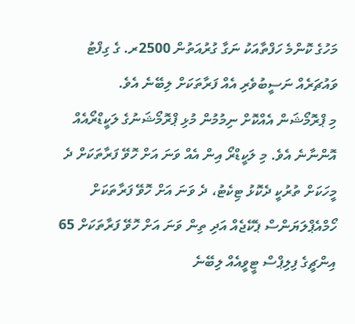މަހުގެ ކޮންމެ ހަފްތާއަކު ނަގާ ގުރުއަތުން 2500ރ. ގެ ގިފްޓު ވައުޗަރެއް ނަސީބުވެރި އެއް ފަރާތަކަށް ލިބޭނެ އެވެ.
މި ޕްރޮމޯޝަން އެއްކޮށް ނިމުމުން މުޅި ޕްރޮމޯޝަނުގެ ލަކީޑްރޯއެއް އޮންނާނެ އެވެ. މި ލަކީޑްރޯ އިން އެއް ވަނަ އަށް ހޮވޭ ފަރާތަކަށް ދެ މީހަކަށް ތުރުކީ ދެކޮޅު ޓިކެޓު، ދެ ވަނަ އަށް ހޮވޭ ފަރާތަކަށް ހޯމްއެޕްލަޔަންސް ޕެކޭޖެއް އަދި ތިން ވަނަ އަށް ހޮވޭ ފަރާތަކަށް 65 އިންޗީގެ ފިލިޕްސް ޓީވީއެއް ލިބޭނެ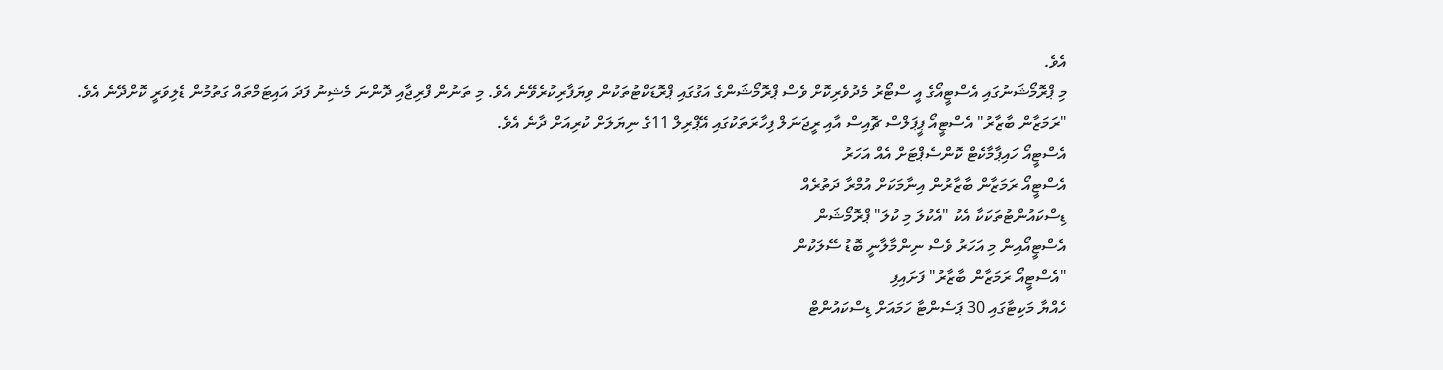އެވެ.
މި ޕްރޮމޯޝަނުގައި އެސްޓީއޯގެ އީ ސްޓޯރު މެދުވެރިކޮށް ވެސް ޕްރޮމޯޝަންގެ އަގުގައި ޕްރޮޑަކްޓުތަކުން ވިޔަފާރިކުރެވޭނެ އެވެ. މި ތަނުން ފްރިޖާއި ދޮންނަ މެޝިނު ފަދަ އައިޓަމްތައް ގަތުމުން ޑެލިވަރީ ކޮށްދޭނެ އެވެ.
"ރަމަޒާން ބާޒާރު" އެސްޓީއޯ ޕީޕަލްސް ޗޮއިސް އާއި ރީޖަނަލް ފިހާރަތަކުގައި އޭޕްރިލް 11ގެ ނިޔަލަށް ކުރިއަށް ދާނެ އެވެ.
އެސްޓީއޯ ހައިޕާމާކެޓް ކޮންސެޕްޓަށް އެއް އަހަރު
އެސްޓީއޯ ރަމަޒާން ބާޒާރުން އިނާމަކަށް އުމްރާ ދަތުރެއް
ޑިސްކައުންޓުތަކަކާ އެކު "އެކުލަ މި ކުލަ" ޕްރޮމޯޝަން
އެސްޓީއޯއިން މި އަހަރު ވެސް ނިންމާލާނީ ބޮޑު ސޭލަކުން
"އެސްޓީއޯ ރަމަޒާން ބާޒާރު" ފަށައިފި
ހެއްޔާ މަކިޓާގައި 30 ޕަސެންޓާ ހަމައަށް ޑިސްކައުންޓް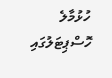ހުޅުމާލެ ހޮސްޕިޓަލުގައި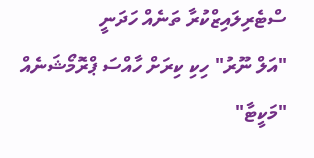ސްޓެރިލައިޒްކުރާ ތަނެއް ހަދަނީ
"އަލް ނޫރު" ހިކި ކިރަށް ހާއްސަ ޕްރޮމޯޝަނެއް
"މަކީޓާ"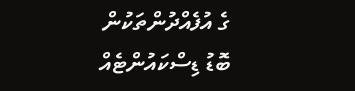ގެ އުފެއްދުންތަކުން ބޮޑު ޑިސްކައުންޓެއް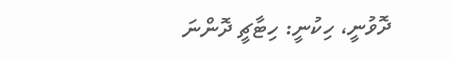ދޮވުނީ، ހިކުނީ: ހިޓާޗީ ދޮންނަ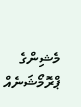މެޝިންގެ ޕްރޮމޯޝަނެއް